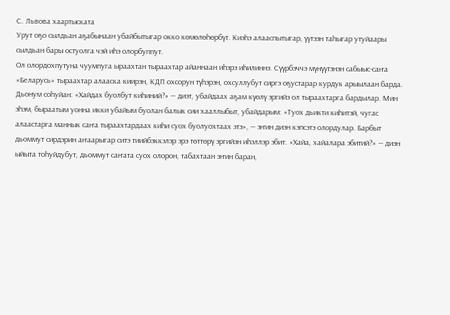С. Львова хаартыската
Урут оҕо сылдьан аҕабынаан убайбытыгар окко көмөлөhөрбүт. Киэhэ алааспытыгар, үүтээн таhыгар утуйаары сылдьан бары остуолга чэй иhэ олорбуппут.
Ол олордохпутуна чуумпуга ыраахтан тыраахтар айаннаан иhэрэ иhилиннэ. Сүүрбэччэ мүнүүтэнэн сабыыс-саҥа «Беларусь» тыраахтар алааска киирэн, КДП охсорун түhэрэн, охсуллубут сиргэ оҕустарар курдук арыылаан барда. Дьонум соhуйан: «Хайдах буолбут киhиний?» — диэт, убайдаах аҕам күөлү эргийэ ол тыраахтарга бардылар. Мин эhэм, быраатым уонна икки убайым буолан балык сии хааллыбыт, убайдарым: «Туох дьикти киhитэй, чугас алаастарга маннык саҥа тыраахтардаах киhи суох буолуохтаах этэ», — эҥин диэн кэпсэтэ олордулар. Барбыт дьоммут сирдэрин аҥаарыгар ситэ тиийбэккэлэр эрэ төттөрү эргийэн иһэллэр эбит. «Хайа, хайалара эбитий?» — диэн ыйыта тоhуйдубут, дьоммут саҥата суох олорон, табахтаан эҥин баран,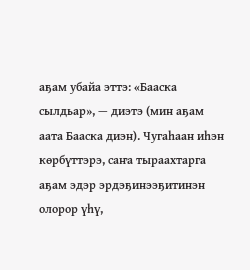аҕам убайа эттэ: «Бааска сылдьар», — диэтэ (мин аҕам аата Бааска диэн). Чугаhаан иhэн көрбүттэрэ, саҥа тыраахтарга аҕам эдэр эрдэҕинээҕитинэн олорор үhү,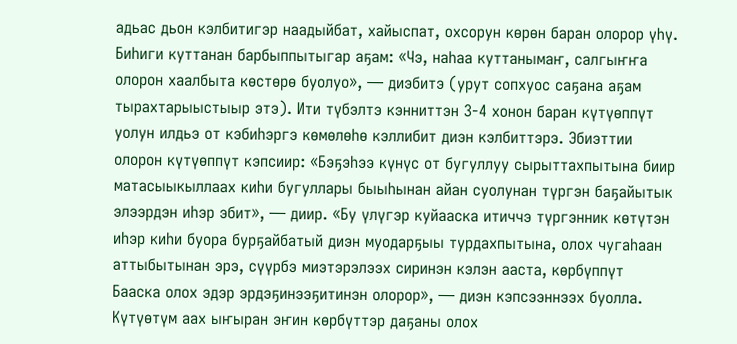адьас дьон кэлбитигэр наадыйбат, хайыспат, охсорун көрөн баран олорор үhү. Биhиги куттанан барбыппытыгар аҕам: «Чэ, наhаа куттанымаҥ, салгыҥҥа олорон хаалбыта көстөрө буолуо», — диэбитэ (урут сопхуос саҕана аҕам тырахтарыыстыыр этэ). Ити түбэлтэ кэнниттэн 3-4 хонон баран күтүөппүт уолун илдьэ от кэбиһэргэ көмөлөһө кэллибит диэн кэлбиттэрэ. Эбиэттии олорон күтүөппүт кэпсиир: «Бэҕэhээ күнүс от бугуллуу сырыттахпытына биир матасыыкыллаах киhи бугуллары быыhынан айан суолунан түргэн баҕайытык элээрдэн иһэр эбит», — диир. «Бу үлүгэр куйааска итиччэ түргэнник көтүтэн иhэр киhи буора бурҕайбатый диэн муодарҕыы турдахпытына, олох чугаhаан аттыбытынан эрэ, сүүрбэ миэтэрэлээх сиринэн кэлэн ааста, көрбүппүт Бааска олох эдэр эрдэҕинээҕитинэн олорор», — диэн кэпсээннээх буолла. Күтүөтүм аах ыҥыран эҥин көрбүттэр даҕаны олох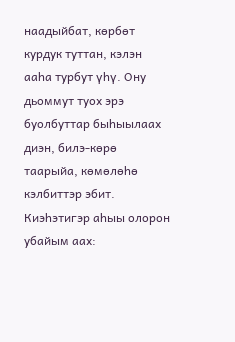наадыйбат, көрбөт курдук туттан, кэлэн ааhа турбут үhү. Ону дьоммут туох эрэ буолбуттар быhыылаах диэн, билэ-көрө таарыйа, көмөлөhө кэлбиттэр эбит. Киэhэтигэр аhыы олорон убайым аах: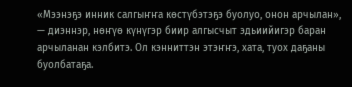«Мээнэҕэ инник салгыҥҥа көстүбэтэҕэ буолуо, онон арчылан», — диэннэр, нөҥүө күнүгэр биир алгысчыт эдьиийигэр баран арчыланан кэлбитэ. Ол кэнниттэн этэҥҥэ, хата, туох даҕаны буолбатаҕа.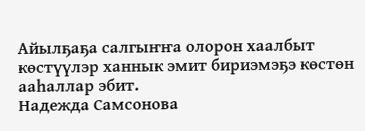Айылҕаҕа салгыҥҥа олорон хаалбыт көстүүлэр ханнык эмит бириэмэҕэ көстөн ааhаллар эбит.
Надежда Самсонова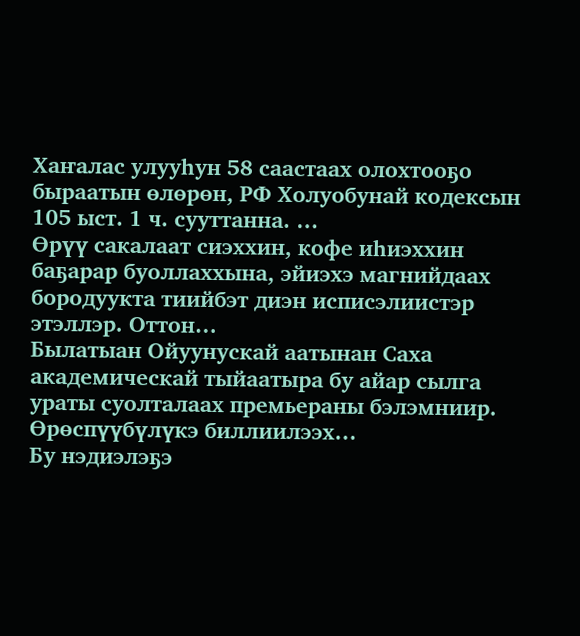Хаҥалас улууһун 58 саастаах олохтооҕо быраатын өлөрөн, РФ Холуобунай кодексын 105 ыст. 1 ч. сууттанна. …
Өрүү сакалаат сиэххин, кофе иһиэххин баҕарар буоллаххына, эйиэхэ магнийдаах бородуукта тиийбэт диэн исписэлиистэр этэллэр. Оттон…
Былатыан Ойуунускай аатынан Саха академическай тыйаатыра бу айар сылга ураты суолталаах премьераны бэлэмниир. Өрөспүүбүлүкэ биллиилээх…
Бу нэдиэлэҕэ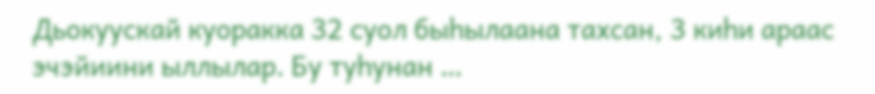Дьокуускай куоракка 32 суол быһылаана тахсан, 3 киһи араас эчэйиини ыллылар. Бу туһунан …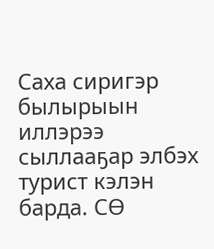Саха сиригэр былырыын иллэрээ сыллааҕар элбэх турист кэлэн барда. СӨ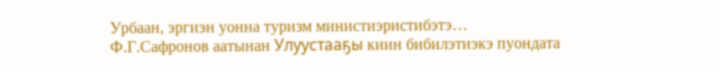Урбаан, эргиэн уонна туризм министиэристибэтэ…
Ф.Г.Сафронов аатынан Улуустааҕы киин бибилэтиэкэ пуондата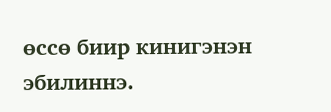өссө биир кинигэнэн эбилиннэ.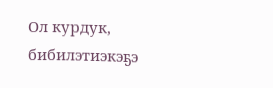Ол курдук, бибилэтиэкэҕэ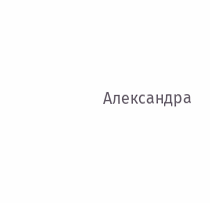Александра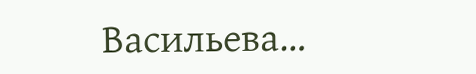Васильева…